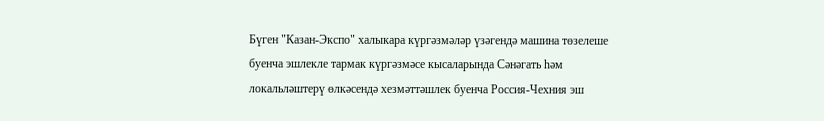Бүген "Казан-Экспо" халыкара күргәзмәләр үзәгендә машина төзелеше буенча эшлекле тармак күргәзмәсе кысаларында Сәнәгать һәм локальләштерү өлкәсендә хезмәттәшлек буенча Россия-Чехния эш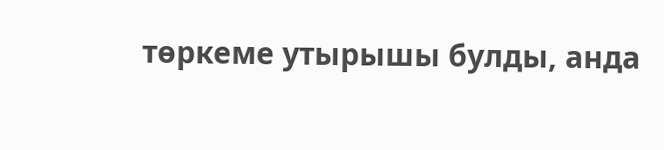төркеме утырышы булды, анда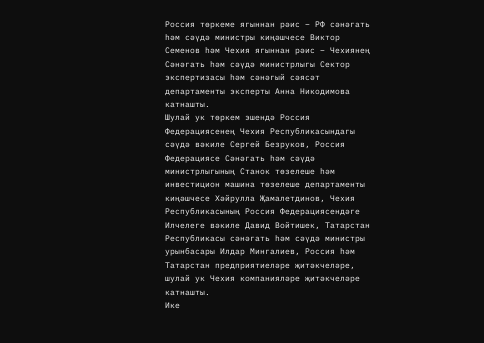Россия төркеме ягыннан рәис – РФ сәнәгать һәм сәүдә министры киңәшчесе Виктор Семенов һәм Чехия ягыннан рәис – Чехиянең Сәнәгать һәм сәүдә министрлыгы Сектор экспертизасы һәм сәнәгый сәясәт департаменты эксперты Анна Никодимова катнашты.
Шулай ук төркем эшендә Россия Федерациясенең Чехия Республикасындагы сәүдә вәкиле Сергей Безруков, Россия Федерациясе Сәнәгать һәм сәүдә министрлыгының Станок төзелеше һәм инвестицион машина төзелеше департаменты киңәшчесе Хәйрулла Җамалетдинов, Чехия Республикасының Россия Федерациясендәге Илчелеге вәкиле Давид Войтишек, Татарстан Республикасы сәнәгать һәм сәүдә министры урынбасары Илдар Мингалиев, Россия һәм Татарстан предприятиеләре җитәкчеләре, шулай ук Чехия компанияләре җитәкчеләре катнашты.
Ике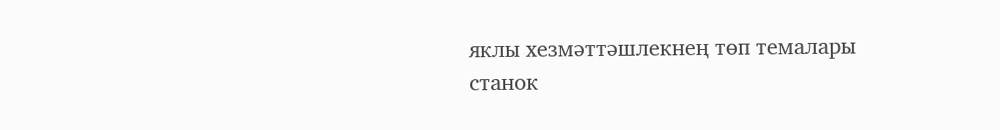яклы хезмәттәшлекнең төп темалары станок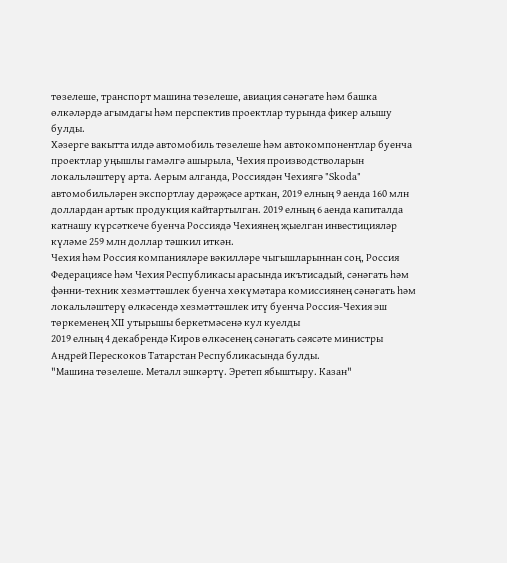төзелеше, транспорт машина төзелеше, авиация сәнәгате һәм башка өлкәләрдә агымдагы һәм перспектив проектлар турында фикер алышу булды.
Хәзерге вакытта илдә автомобиль төзелеше һәм автокомпонентлар буенча проектлар уңышлы гамәлгә ашырыла, Чехия производстволарын локальләштерү арта. Аерым алганда, Россиядән Чехиягә "Skoda" автомобильләрен экспортлау дәрәҗәсе арткан, 2019 елның 9 аенда 160 млн доллардан артык продукция кайтартылган. 2019 елның 6 аенда капиталда катнашу күрсәткече буенча Россиядә Чехиянең җыелган инвестицияләр күләме 259 млн доллар тәшкил иткән.
Чехия һәм Россия компанияләре вәкилләре чыгышларыннан соң, Россия Федерациясе һәм Чехия Республикасы арасында икътисадый, сәнәгать һәм фәнни-техник хезмәттәшлек буенча хөкүмәтара комиссиянең сәнәгать һәм локальләштерү өлкәсендә хезмәттәшлек итү буенча Россия-Чехия эш төркеменең XII утырышы беркетмәсенә кул куелды
2019 елның 4 декабрендә Киров өлкәсенең сәнәгать сәясәте министры Андрей Перескоков Татарстан Республикасында булды.
"Машина төзелеше. Металл эшкәртү. Эретеп ябыштыру. Казан"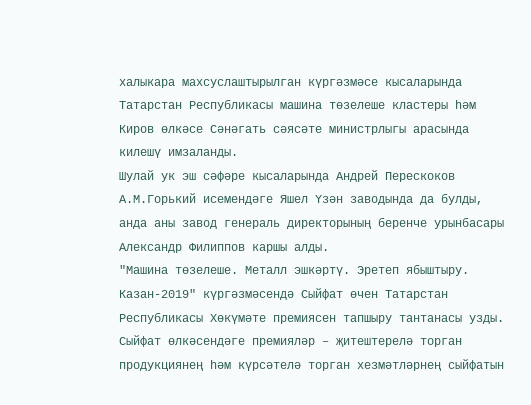халыкара махсуслаштырылган күргәзмәсе кысаларында Татарстан Республикасы машина төзелеше кластеры һәм Киров өлкәсе Сәнәгать сәясәте министрлыгы арасында килешү имзаланды.
Шулай ук эш сәфәре кысаларында Андрей Перескоков А.М.Горький исемендәге Яшел Үзән заводында да булды, анда аны завод генераль директорының беренче урынбасары Александр Филиппов каршы алды.
"Машина төзелеше. Металл эшкәртү. Эретеп ябыштыру. Казан-2019" күргәзмәсендә Сыйфат өчен Татарстан Республикасы Хөкүмәте премиясен тапшыру тантанасы узды.
Сыйфат өлкәсендәге премияләр – җитештерелә торган продукциянең һәм күрсәтелә торган хезмәтләрнең сыйфатын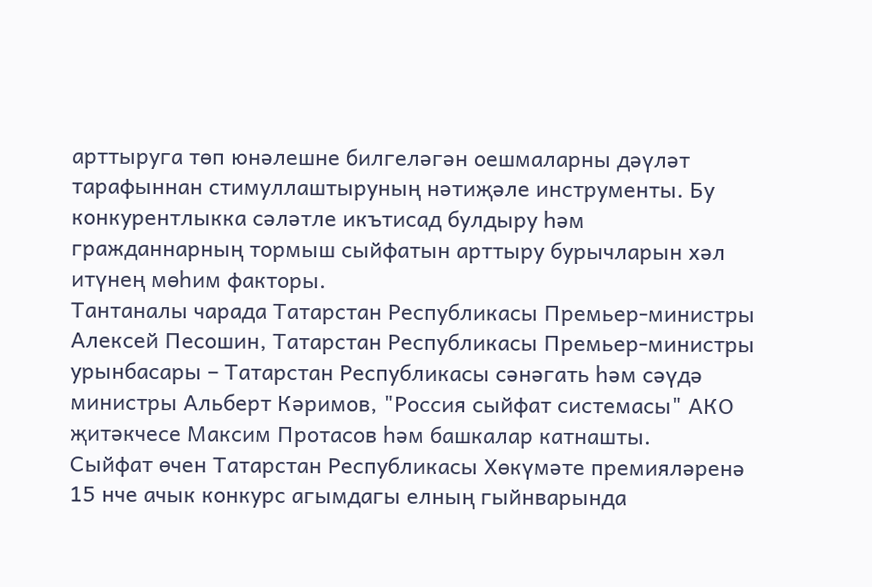арттыруга төп юнәлешне билгеләгән оешмаларны дәүләт тарафыннан стимуллаштыруның нәтиҗәле инструменты. Бу конкурентлыкка сәләтле икътисад булдыру һәм гражданнарның тормыш сыйфатын арттыру бурычларын хәл итүнең мөһим факторы.
Тантаналы чарада Татарстан Республикасы Премьер-министры Алексей Песошин, Татарстан Республикасы Премьер-министры урынбасары – Татарстан Республикасы сәнәгать һәм сәүдә министры Альберт Кәримов, "Россия сыйфат системасы" АКО җитәкчесе Максим Протасов һәм башкалар катнашты.
Сыйфат өчен Татарстан Республикасы Хөкүмәте премияләренә 15 нче ачык конкурс агымдагы елның гыйнварында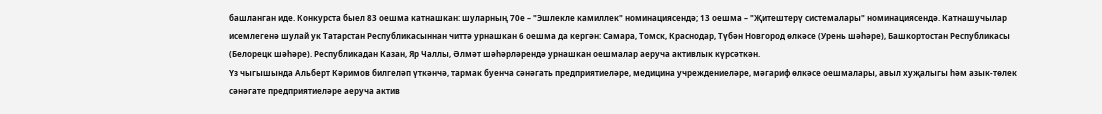башланган иде. Конкурста быел 83 оешма катнашкан: шуларның 70е – "Эшлекле камиллек" номинациясендә; 13 оешма – "Җитештерү системалары" номинациясендә. Катнашучылар исемлегенә шулай ук Татарстан Республикасыннан читтә урнашкан 6 оешма да кергән: Самара, Томск, Краснодар, Түбән Новгород өлкәсе (Урень шәһәре), Башкортостан Республикасы (Белорецк шәһәре). Республикадан Казан, Яр Чаллы, Әлмәт шәһәрләрендә урнашкан оешмалар аеруча активлык күрсәткән.
Үз чыгышында Альберт Кәримов билгеләп үткәнчә, тармак буенча сәнәгать предприятиеләре, медицина учреждениеләре, мәгариф өлкәсе оешмалары, авыл хуҗалыгы һәм азык-төлек сәнәгате предприятиеләре аеруча актив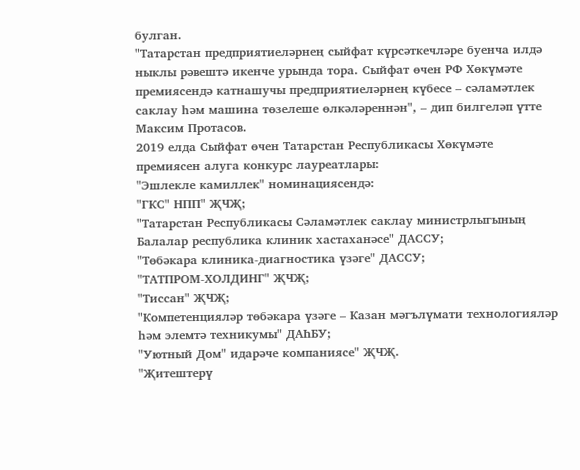булган.
"Татарстан предприятиеләрнең сыйфат күрсәткечләре буенча илдә ныклы рәвештә икенче урында тора. Сыйфат өчен РФ Хөкүмәте премиясендә катнашучы предприятиеләрнең күбесе – сәламәтлек саклау һәм машина төзелеше өлкәләреннән", – дип билгеләп үтте Максим Протасов.
2019 елда Сыйфат өчен Татарстан Республикасы Хөкүмәте премиясен алуга конкурс лауреатлары:
"Эшлекле камиллек" номинациясендә:
"ГКС" НПП" ҖЧҖ;
"Татарстан Республикасы Сәламәтлек саклау министрлыгының Балалар республика клиник хастаханәсе" ДАССУ;
"Төбәкара клиника-диагностика үзәге" ДАССУ;
"ТАТПРОМ-ХОЛДИНГ" ҖЧҖ;
"Тиссан" ҖЧҖ;
"Компетенцияләр төбәкара үзәге – Казан мәгълүмати технологияләр һәм элемтә техникумы" ДАҺБУ;
"Уютный Дом" идарәче компаниясе" ҖЧҖ.
"Җитештерү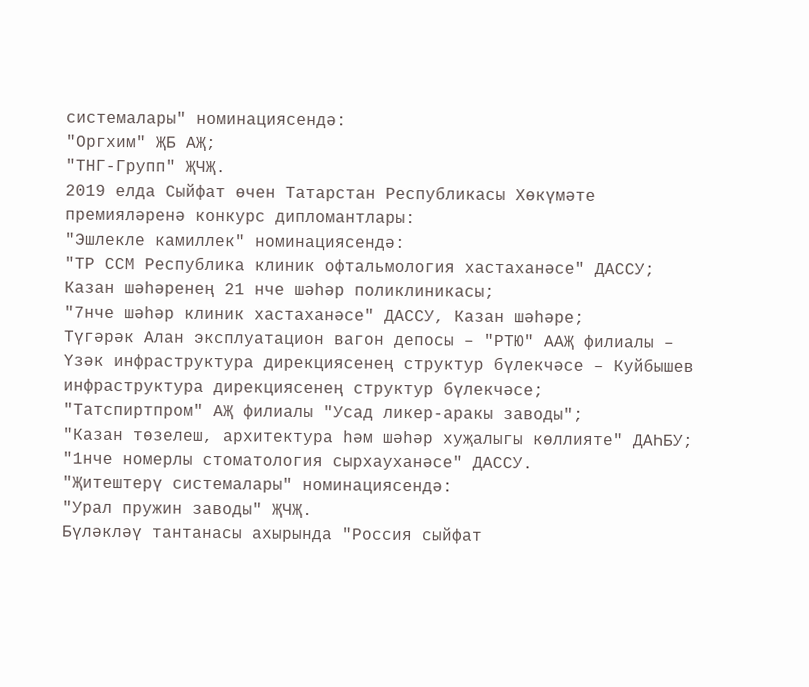системалары" номинациясендә:
"Оргхим" ҖБ АҖ;
"ТНГ-Групп" ҖЧҖ.
2019 елда Сыйфат өчен Татарстан Республикасы Хөкүмәте премияләренә конкурс дипломантлары:
"Эшлекле камиллек" номинациясендә:
"ТР ССМ Республика клиник офтальмология хастаханәсе" ДАССУ;
Казан шәһәренең 21 нче шәһәр поликлиникасы;
"7нче шәһәр клиник хастаханәсе" ДАССУ, Казан шәһәре;
Түгәрәк Алан эксплуатацион вагон депосы – "РТЮ" ААҖ филиалы – Үзәк инфраструктура дирекциясенең структур бүлекчәсе – Куйбышев инфраструктура дирекциясенең структур бүлекчәсе;
"Татспиртпром" АҖ филиалы "Усад ликер-аракы заводы";
"Казан төзелеш, архитектура һәм шәһәр хуҗалыгы көллияте" ДАҺБУ;
"1нче номерлы стоматология сырхауханәсе" ДАССУ.
"Җитештерү системалары" номинациясендә:
"Урал пружин заводы" ҖЧҖ.
Бүләкләү тантанасы ахырында "Россия сыйфат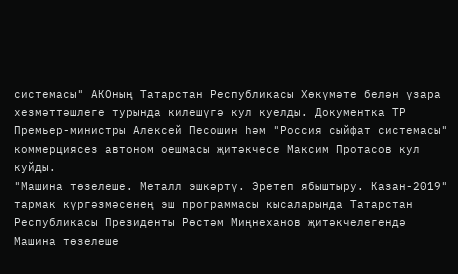системасы" АКОның Татарстан Республикасы Хөкүмәте белән үзара хезмәттәшлеге турында килешүгә кул куелды. Документка ТР Премьер-министры Алексей Песошин һәм "Россия сыйфат системасы" коммерциясез автоном оешмасы җитәкчесе Максим Протасов кул куйды.
"Машина төзелеше. Металл эшкәртү. Эретеп ябыштыру. Казан-2019" тармак күргәзмәсенең эш программасы кысаларында Татарстан Республикасы Президенты Рөстәм Миңнеханов җитәкчелегендә Машина төзелеше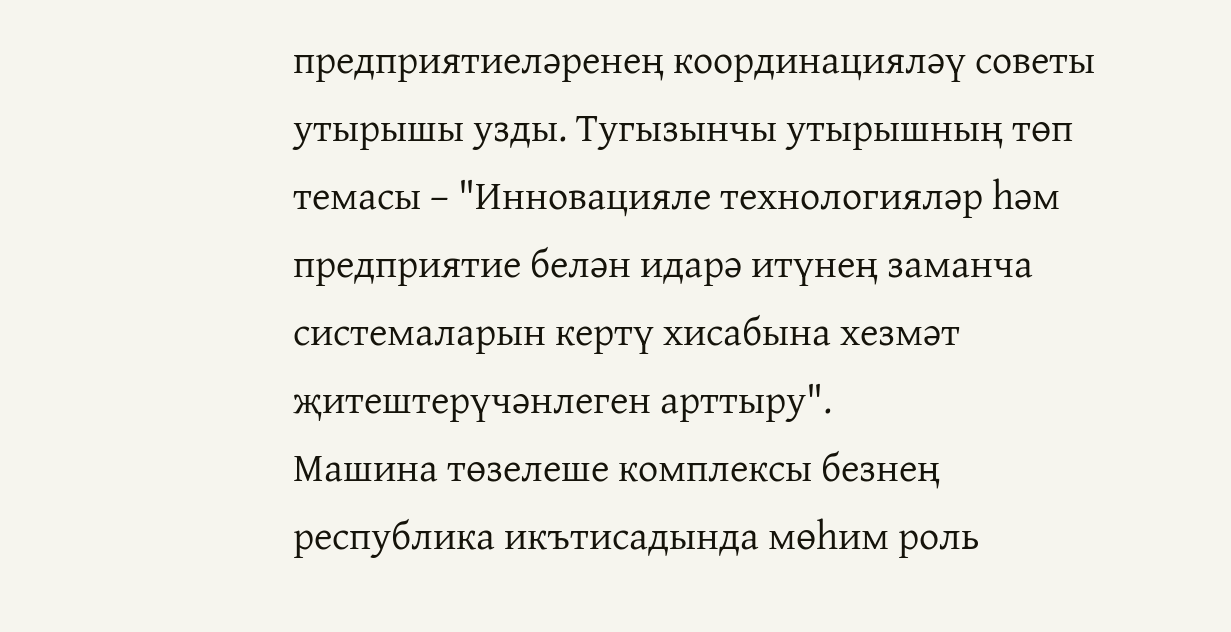предприятиеләренең координацияләү советы утырышы узды. Тугызынчы утырышның төп темасы – "Инновацияле технологияләр һәм предприятие белән идарә итүнең заманча системаларын кертү хисабына хезмәт җитештерүчәнлеген арттыру".
Машина төзелеше комплексы безнең республика икътисадында мөһим роль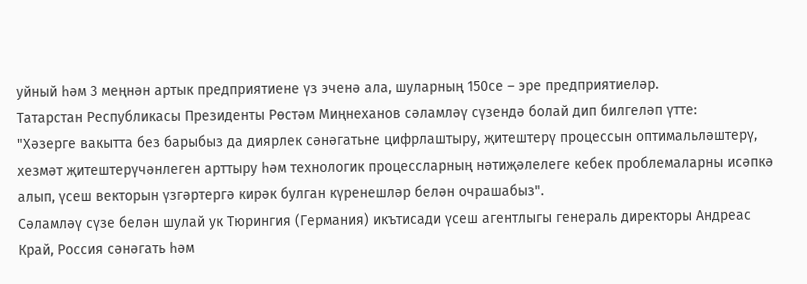уйный һәм 3 меңнән артык предприятиене үз эченә ала, шуларның 150се – эре предприятиеләр.
Татарстан Республикасы Президенты Рөстәм Миңнеханов сәламләү сүзендә болай дип билгеләп үтте:
"Хәзерге вакытта без барыбыз да диярлек сәнәгатьне цифрлаштыру, җитештерү процессын оптимальләштерү, хезмәт җитештерүчәнлеген арттыру һәм технологик процессларның нәтиҗәлелеге кебек проблемаларны исәпкә алып, үсеш векторын үзгәртергә кирәк булган күренешләр белән очрашабыз".
Сәламләү сүзе белән шулай ук Тюрингия (Германия) икътисади үсеш агентлыгы генераль директоры Андреас Край, Россия сәнәгать һәм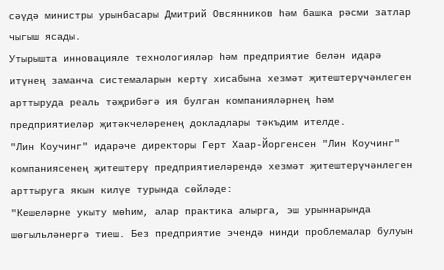сәүдә министры урынбасары Дмитрий Овсянников һәм башка рәсми затлар чыгыш ясады.
Утырышта инновацияле технологияләр һәм предприятие белән идарә итүнең заманча системаларын кертү хисабына хезмәт җитештерүчәнлеген арттыруда реаль тәҗрибәгә ия булган компанияләрнең һәм предприятиеләр җитәкчеләренең докладлары тәкъдим ителде.
"Лин Коучинг" идарәче директоры Герт Хаар-Йоргенсен "Лин Коучинг" компаниясенең җитештерү предприятиеләрендә хезмәт җитештерүчәнлеген арттыруга якын килүе турында сөйләде:
"Кешеләрне укыту мөһим, алар практика алырга, эш урыннарында шөгыльләнергә тиеш. Без предприятие эчендә нинди проблемалар булуын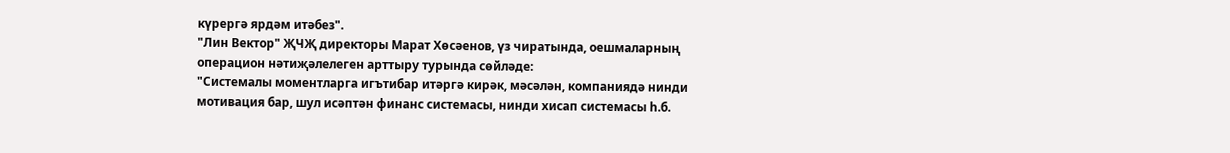күрергә ярдәм итәбез".
"Лин Вектор" ҖЧҖ директоры Марат Хөсәенов, үз чиратында, оешмаларның операцион нәтиҗәлелеген арттыру турында сөйләде:
"Системалы моментларга игътибар итәргә кирәк, мәсәлән, компаниядә нинди мотивация бар, шул исәптән финанс системасы, нинди хисап системасы һ.б.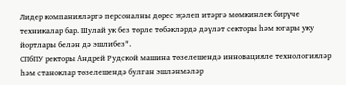Лидер компанияләргә персоналны дөрес җәлеп итәргә мөмкинлек бирүче техникалар бар. Шулай ук без төрле төбәкләрдә дәүләт секторы һәм югары уку йортлары белән дә эшлибез".
СПбПУ ректоры Андрей Рудской машина төзелешендә инновацияле технологияләр һәм станоклар төзелешендә булган эшләнмәләр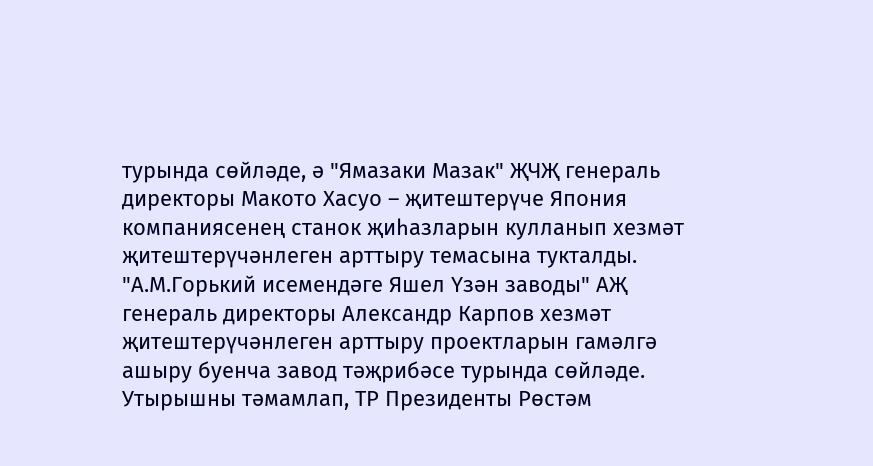турында сөйләде, ә "Ямазаки Мазак" ҖЧҖ генераль директоры Макото Хасуо – җитештерүче Япония компаниясенең станок җиһазларын кулланып хезмәт җитештерүчәнлеген арттыру темасына тукталды.
"А.М.Горький исемендәге Яшел Үзән заводы" АҖ генераль директоры Александр Карпов хезмәт җитештерүчәнлеген арттыру проектларын гамәлгә ашыру буенча завод тәҗрибәсе турында сөйләде.
Утырышны тәмамлап, ТР Президенты Рөстәм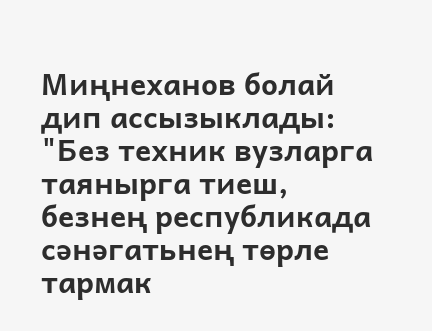Миңнеханов болай дип ассызыклады:
"Без техник вузларга таянырга тиеш, безнең республикада сәнәгатьнең төрле тармак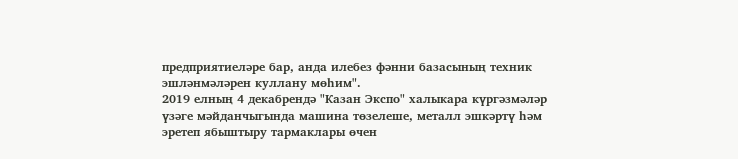предприятиеләре бар, анда илебез фәнни базасының техник эшләнмәләрен куллану мөһим".
2019 елның 4 декабрендә "Казан Экспо" халыкара күргәзмәләр үзәге мәйданчыгында машина төзелеше, металл эшкәртү һәм эретеп ябыштыру тармаклары өчен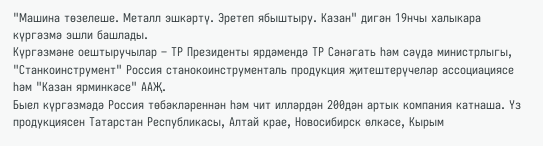"Машина төзелеше. Металл эшкәртү. Эретеп ябыштыру. Казан" дигән 19нчы халыкара күргәзмә эшли башлады.
Күргәзмәне оештыручылар – ТР Президенты ярдәмендә ТР Сәнәгать һәм сәүдә министрлыгы, "Станкоинструмент" Россия станокоинструменталь продукция җитештерүчеләр ассоциациясе һәм "Казан ярминкәсе" ААҖ.
Быел күргәзмәдә Россия төбәкләреннән һәм чит илләрдән 200дән артык компания катнаша. Үз продукциясен Татарстан Республикасы, Алтай крае, Новосибирск өлкәсе, Кырым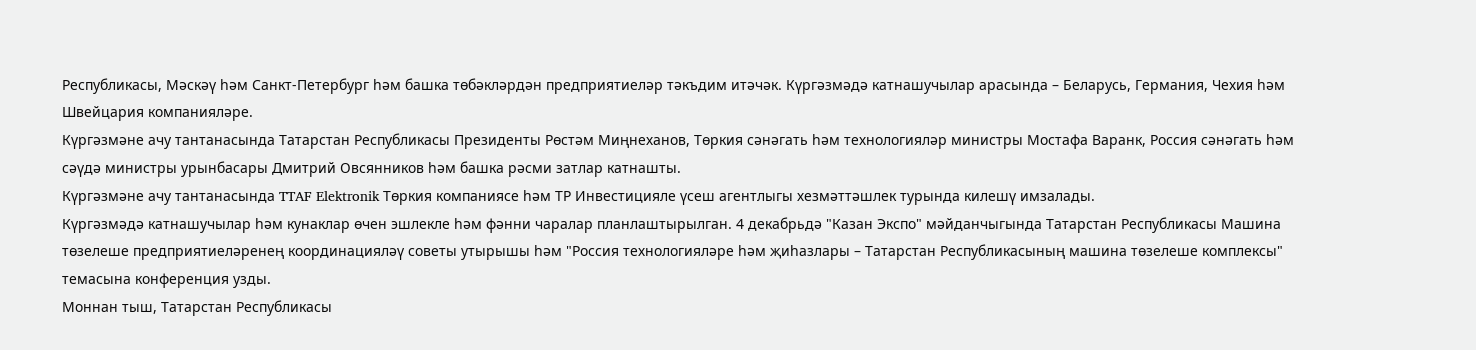Республикасы, Мәскәү һәм Санкт-Петербург һәм башка төбәкләрдән предприятиеләр тәкъдим итәчәк. Күргәзмәдә катнашучылар арасында – Беларусь, Германия, Чехия һәм Швейцария компанияләре.
Күргәзмәне ачу тантанасында Татарстан Республикасы Президенты Рөстәм Миңнеханов, Төркия сәнәгать һәм технологияләр министры Мостафа Варанк, Россия сәнәгать һәм сәүдә министры урынбасары Дмитрий Овсянников һәм башка рәсми затлар катнашты.
Күргәзмәне ачу тантанасында TTAF Elektronik Төркия компаниясе һәм ТР Инвестицияле үсеш агентлыгы хезмәттәшлек турында килешү имзалады.
Күргәзмәдә катнашучылар һәм кунаклар өчен эшлекле һәм фәнни чаралар планлаштырылган. 4 декабрьдә "Казан Экспо" мәйданчыгында Татарстан Республикасы Машина төзелеше предприятиеләренең координацияләү советы утырышы һәм "Россия технологияләре һәм җиһазлары – Татарстан Республикасының машина төзелеше комплексы" темасына конференция узды.
Моннан тыш, Татарстан Республикасы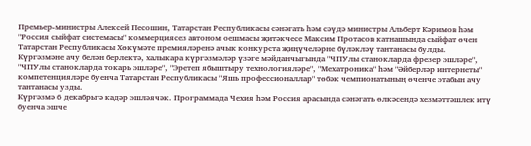Премьер-министры Алексей Песошин, Татарстан Республикасы сәнәгать һәм сәүдә министры Альберт Кәримов һәм "Россия сыйфат системасы" коммерциясез автоном оешмасы җитәкчесе Максим Протасов катнашында сыйфат өчен Татарстан Республикасы Хөкүмәте премияләренә ачык конкурста җиңүчеләрне бүләкләү тантанасы булды.
Күргәзмәне ачу белән берлектә, халыкара күргәзмәләр үзәге мәйданчыгында "ЧПУлы станокларда фрезер эшләре", "ЧПУлы станокларда токарь эшләре", "Эретеп ябыштыру технологияләре", "Мехатроника" һәм "Әйберләр интернеты" компетенцияләре буенча Татарстан Республикасы "Яшь профессионаллар" төбәк чемпионатының өченче этабын ачу тантанасы узды.
Күргәзмә 6 декабрьгә кадәр эшләячәк. Программада Чехия һәм Россия арасында сәнәгать өлкәсендә хезмәттәшлек итү буенча эшче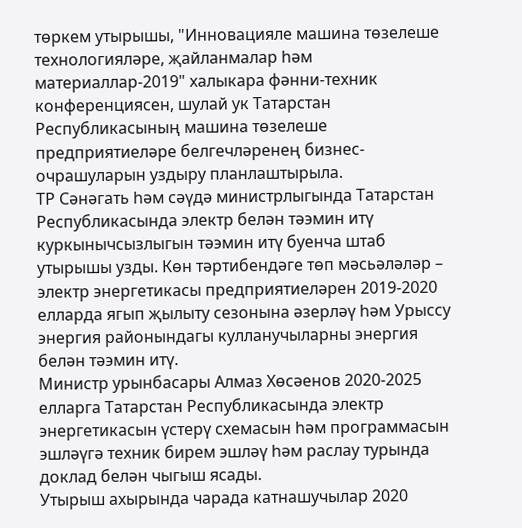төркем утырышы, "Инновацияле машина төзелеше технологияләре, җайланмалар һәм материаллар-2019" халыкара фәнни-техник конференциясен, шулай ук Татарстан Республикасының машина төзелеше предприятиеләре белгечләренең бизнес-очрашуларын уздыру планлаштырыла.
ТР Сәнәгать һәм сәүдә министрлыгында Татарстан Республикасында электр белән тәэмин итү куркынычсызлыгын тәэмин итү буенча штаб утырышы узды. Көн тәртибендәге төп мәсьәләләр – электр энергетикасы предприятиеләрен 2019-2020 елларда ягып җылыту сезонына әзерләү һәм Урыссу энергия районындагы кулланучыларны энергия белән тәэмин итү.
Министр урынбасары Алмаз Хөсәенов 2020-2025 елларга Татарстан Республикасында электр энергетикасын үстерү схемасын һәм программасын эшләүгә техник бирем эшләү һәм раслау турында доклад белән чыгыш ясады.
Утырыш ахырында чарада катнашучылар 2020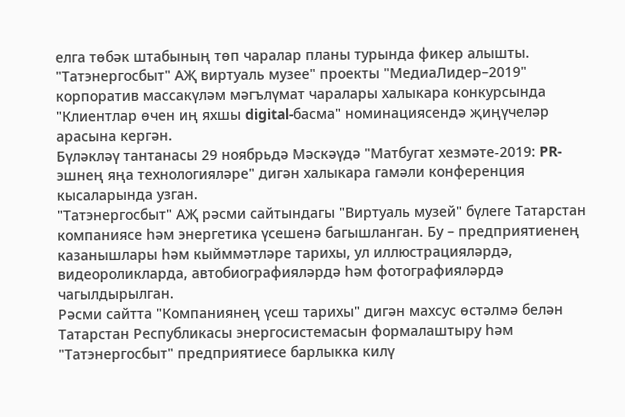елга төбәк штабының төп чаралар планы турында фикер алышты.
"Татэнергосбыт" АҖ виртуаль музее" проекты "МедиаЛидер–2019" корпоратив массакүләм мәгълүмат чаралары халыкара конкурсында "Клиентлар өчен иң яхшы digital-басма" номинациясендә җиңүчеләр арасына кергән.
Бүләкләү тантанасы 29 ноябрьдә Мәскәүдә "Матбугат хезмәте-2019: PR-эшнең яңа технологияләре" дигән халыкара гамәли конференция кысаларында узган.
"Татэнергосбыт" АҖ рәсми сайтындагы "Виртуаль музей" бүлеге Татарстан компаниясе һәм энергетика үсешенә багышланган. Бу – предприятиенең казанышлары һәм кыйммәтләре тарихы, ул иллюстрацияләрдә, видеороликларда, автобиографияләрдә һәм фотографияләрдә чагылдырылган.
Рәсми сайтта "Компаниянең үсеш тарихы" дигән махсус өстәлмә белән Татарстан Республикасы энергосистемасын формалаштыру һәм "Татэнергосбыт" предприятиесе барлыкка килү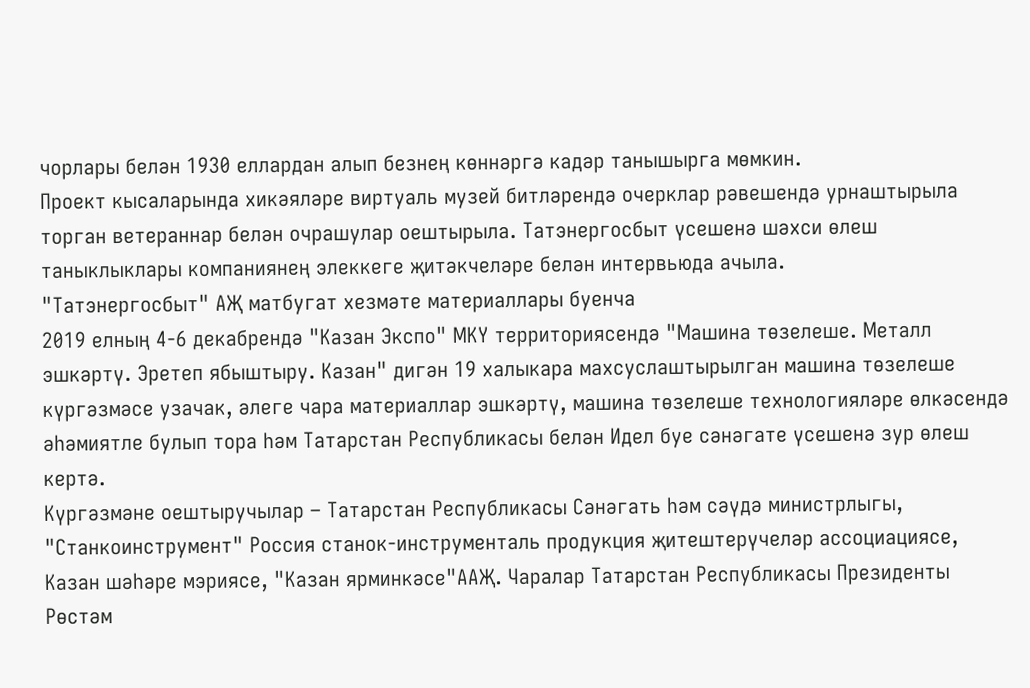чорлары белән 1930 еллардан алып безнең көннәргә кадәр танышырга мөмкин.
Проект кысаларында хикәяләре виртуаль музей битләрендә очерклар рәвешендә урнаштырыла торган ветераннар белән очрашулар оештырыла. Татэнергосбыт үсешенә шәхси өлеш таныклыклары компаниянең элеккеге җитәкчеләре белән интервьюда ачыла.
"Татэнергосбыт" АҖ матбугат хезмәте материаллары буенча
2019 елның 4-6 декабрендә "Казан Экспо" МКҮ территориясендә "Машина төзелеше. Металл эшкәртү. Эретеп ябыштыру. Казан" дигән 19 халыкара махсуслаштырылган машина төзелеше күргәзмәсе узачак, әлеге чара материаллар эшкәртү, машина төзелеше технологияләре өлкәсендә әһәмиятле булып тора һәм Татарстан Республикасы белән Идел буе сәнәгате үсешенә зур өлеш кертә.
Күргәзмәне оештыручылар – Татарстан Республикасы Сәнәгать һәм сәүдә министрлыгы, "Станкоинструмент" Россия станок-инструменталь продукция җитештерүчеләр ассоциациясе, Казан шәһәре мэриясе, "Казан ярминкәсе"ААҖ. Чаралар Татарстан Республикасы Президенты Рөстәм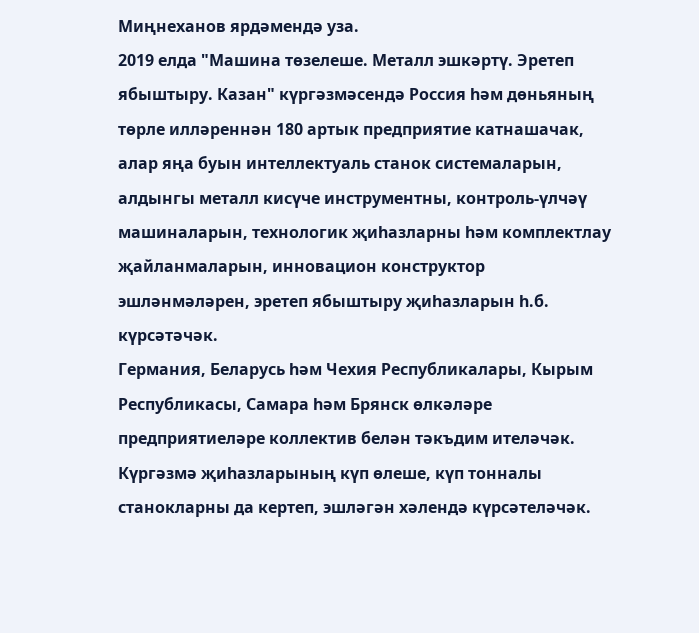Миңнеханов ярдәмендә уза.
2019 елда "Машина төзелеше. Металл эшкәртү. Эретеп ябыштыру. Казан" күргәзмәсендә Россия һәм дөньяның төрле илләреннән 180 артык предприятие катнашачак, алар яңа буын интеллектуаль станок системаларын, алдынгы металл кисүче инструментны, контроль-үлчәү машиналарын, технологик җиһазларны һәм комплектлау җайланмаларын, инновацион конструктор эшләнмәләрен, эретеп ябыштыру җиһазларын һ.б. күрсәтәчәк.
Германия, Беларусь һәм Чехия Республикалары, Кырым Республикасы, Самара һәм Брянск өлкәләре предприятиеләре коллектив белән тәкъдим ителәчәк. Күргәзмә җиһазларының күп өлеше, күп тонналы станокларны да кертеп, эшләгән хәлендә күрсәтеләчәк.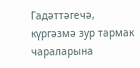Гадәттәгечә, күргәзмә зур тармак чараларына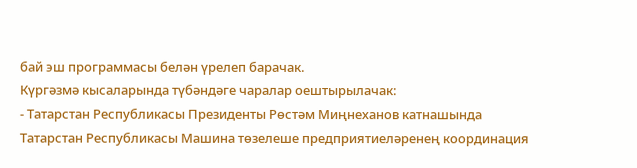бай эш программасы белән үрелеп барачак.
Күргәзмә кысаларында түбәндәге чаралар оештырылачак:
- Татарстан Республикасы Президенты Рөстәм Миңнеханов катнашында Татарстан Республикасы Машина төзелеше предприятиеләренең координация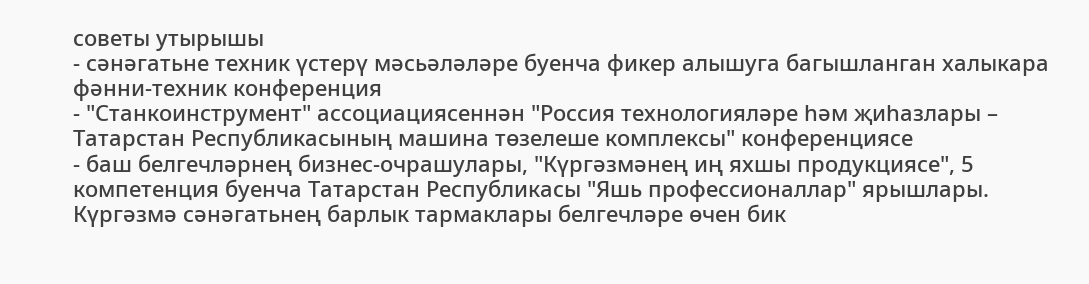советы утырышы
- сәнәгатьне техник үстерү мәсьәләләре буенча фикер алышуга багышланган халыкара фәнни-техник конференция
- "Станкоинструмент" ассоциациясеннән "Россия технологияләре һәм җиһазлары – Татарстан Республикасының машина төзелеше комплексы" конференциясе
- баш белгечләрнең бизнес-очрашулары, "Күргәзмәнең иң яхшы продукциясе", 5 компетенция буенча Татарстан Республикасы "Яшь профессионаллар" ярышлары.
Күргәзмә сәнәгатьнең барлык тармаклары белгечләре өчен бик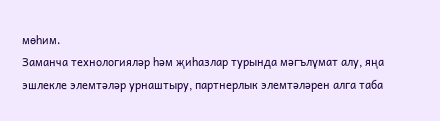мөһим.
Заманча технологияләр һәм җиһазлар турында мәгълүмат алу, яңа эшлекле элемтәләр урнаштыру, партнерлык элемтәләрен алга таба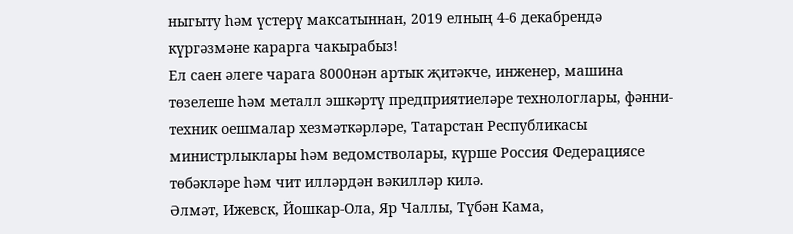ныгыту һәм үстерү максатыннан, 2019 елның 4-6 декабрендә күргәзмәне карарга чакырабыз!
Ел саен әлеге чарага 8000нән артык җитәкче, инженер, машина төзелеше һәм металл эшкәртү предприятиеләре технологлары, фәнни-техник оешмалар хезмәткәрләре, Татарстан Республикасы министрлыклары һәм ведомстволары, күрше Россия Федерациясе төбәкләре һәм чит илләрдән вәкилләр килә.
Әлмәт, Ижевск, Йошкар-Ола, Яр Чаллы, Түбән Кама,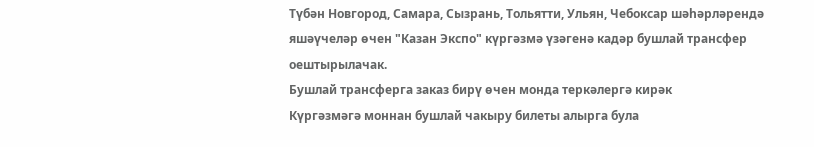Түбән Новгород, Самара, Сызрань, Тольятти, Ульян, Чебоксар шәһәрләрендә яшәүчеләр өчен "Казан Экспо" күргәзмә үзәгенә кадәр бушлай трансфер оештырылачак.
Бушлай трансферга заказ бирү өчен монда теркәлергә кирәк
Күргәзмәгә моннан бушлай чакыру билеты алырга була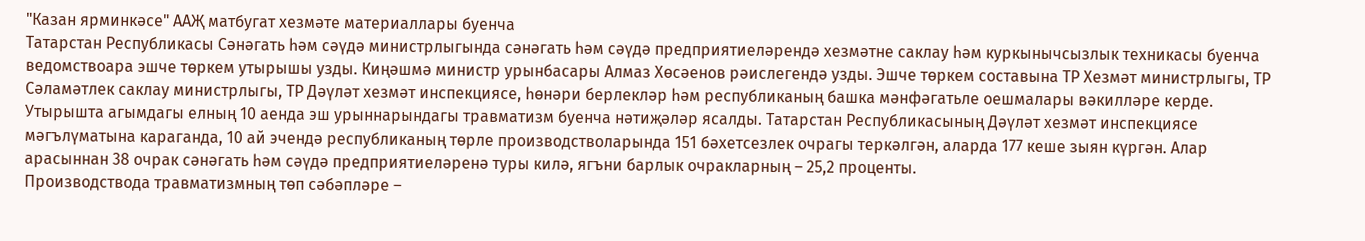"Казан ярминкәсе" ААҖ матбугат хезмәте материаллары буенча
Татарстан Республикасы Сәнәгать һәм сәүдә министрлыгында сәнәгать һәм сәүдә предприятиеләрендә хезмәтне саклау һәм куркынычсызлык техникасы буенча ведомствоара эшче төркем утырышы узды. Киңәшмә министр урынбасары Алмаз Хөсәенов рәислегендә узды. Эшче төркем составына ТР Хезмәт министрлыгы, ТР Сәламәтлек саклау министрлыгы, ТР Дәүләт хезмәт инспекциясе, һөнәри берлекләр һәм республиканың башка мәнфәгатьле оешмалары вәкилләре керде.
Утырышта агымдагы елның 10 аенда эш урыннарындагы травматизм буенча нәтиҗәләр ясалды. Татарстан Республикасының Дәүләт хезмәт инспекциясе мәгълүматына караганда, 10 ай эчендә республиканың төрле производстволарында 151 бәхетсезлек очрагы теркәлгән, аларда 177 кеше зыян күргән. Алар арасыннан 38 очрак сәнәгать һәм сәүдә предприятиеләренә туры килә, ягъни барлык очракларның – 25,2 проценты.
Производствода травматизмның төп сәбәпләре –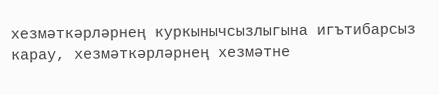хезмәткәрләрнең куркынычсызлыгына игътибарсыз карау, хезмәткәрләрнең хезмәтне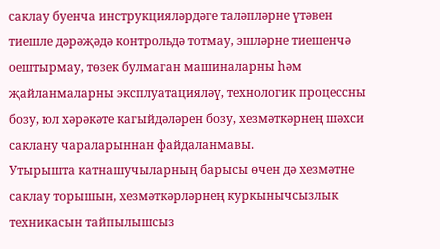саклау буенча инструкцияләрдәге таләпләрне үтәвен тиешле дәрәҗәдә контрольдә тотмау, эшләрне тиешенчә оештырмау, төзек булмаган машиналарны һәм җайланмаларны эксплуатацияләү, технологик процессны бозу, юл хәрәкәте кагыйдәләрен бозу, хезмәткәрнең шәхси саклану чараларыннан файдаланмавы.
Утырышта катнашучыларның барысы өчен дә хезмәтне саклау торышын, хезмәткәрләрнең куркынычсызлык техникасын тайпылышсыз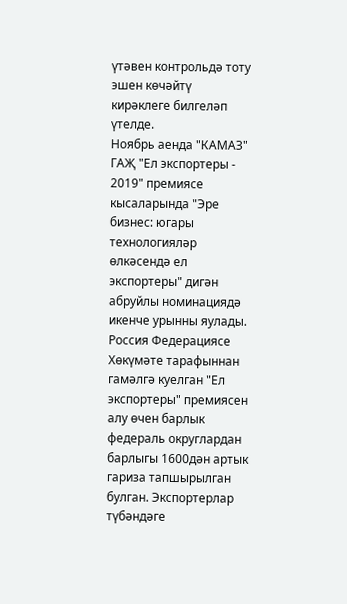үтәвен контрольдә тоту эшен көчәйтү кирәклеге билгеләп үтелде.
Ноябрь аенда "КАМАЗ" ГАҖ "Ел экспортеры - 2019" премиясе кысаларында "Эре бизнес: югары технологияләр өлкәсендә ел экспортеры" дигән абруйлы номинациядә икенче урынны яулады.
Россия Федерациясе Хөкүмәте тарафыннан гамәлгә куелган "Ел экспортеры" премиясен алу өчен барлык федераль округлардан барлыгы 1600дән артык гариза тапшырылган булган. Экспортерлар түбәндәге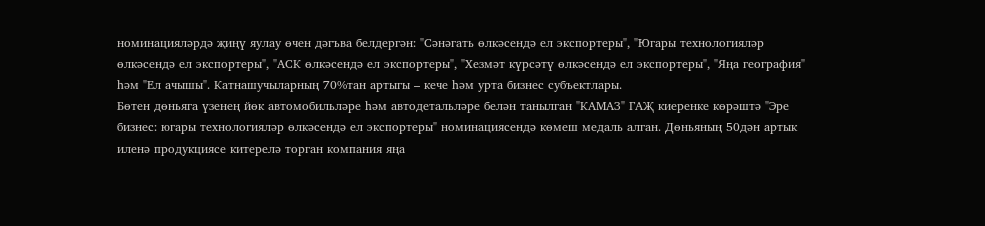номинацияләрдә җиңү яулау өчен дәгъва белдергән: "Сәнәгать өлкәсендә ел экспортеры", "Югары технологияләр өлкәсендә ел экспортеры", "АСК өлкәсендә ел экспортеры", "Хезмәт күрсәтү өлкәсендә ел экспортеры", "Яңа география" һәм "Ел ачышы". Катнашучыларның 70%тан артыгы – кече һәм урта бизнес субъектлары.
Бөтен дөньяга үзенең йөк автомобильләре һәм автодетальләре белән танылган "КАМАЗ" ГАҖ киеренке көрәштә "Эре бизнес: югары технологияләр өлкәсендә ел экспортеры" номинациясендә көмеш медаль алган. Дөньяның 50дән артык иленә продукциясе китерелә торган компания яңа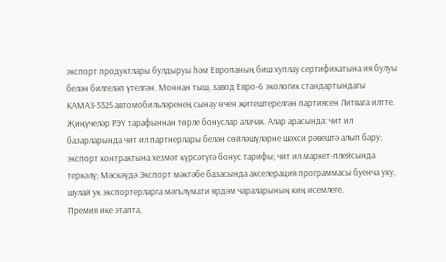экспорт продуктлары булдыруы һәм Европаның биш хуплау сертификатына ия булуы белән билгеләп үтелгән. Моннан тыш, завод Евро-6 экологик стандартындагы КАМАЗ-5325 автомобильләренең сынау өчен җитештерелгән партиясен Литвага илтте.
Җиңүчеләр РЭҮ тарафыннан төрле бонуслар алачак. Алар арасында: чит ил базарларында чит ил партнерлары белән сөйләшүләрне шәхси рәвештә алып бару; экспорт контрактына хезмәт күрсәтүгә бонус тарифы; чит ил маркет-плейсында теркәлү; Мәскәүдә Экспорт мәктәбе базасында акселерация программасы буенча уку, шулай ук экспортерларга мәгълүмати ярдәм чараларының киң исемлеге.
Премия ике этапта,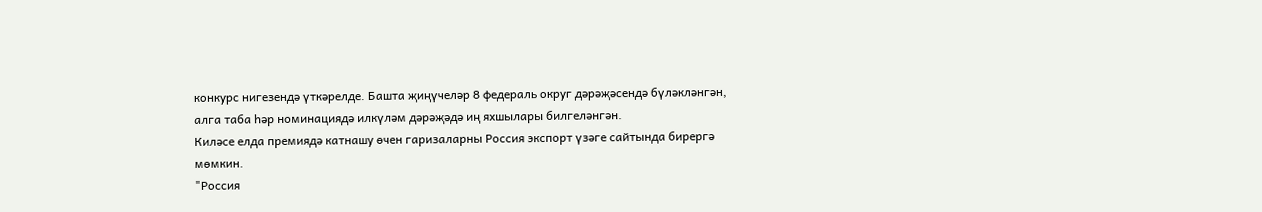конкурс нигезендә үткәрелде. Башта җиңүчеләр 8 федераль округ дәрәҗәсендә бүләкләнгән, алга таба һәр номинациядә илкүләм дәрәҗәдә иң яхшылары билгеләнгән.
Киләсе елда премиядә катнашу өчен гаризаларны Россия экспорт үзәге сайтында бирергә мөмкин.
"Россия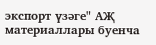экспорт үзәге" АҖ материаллары буенча